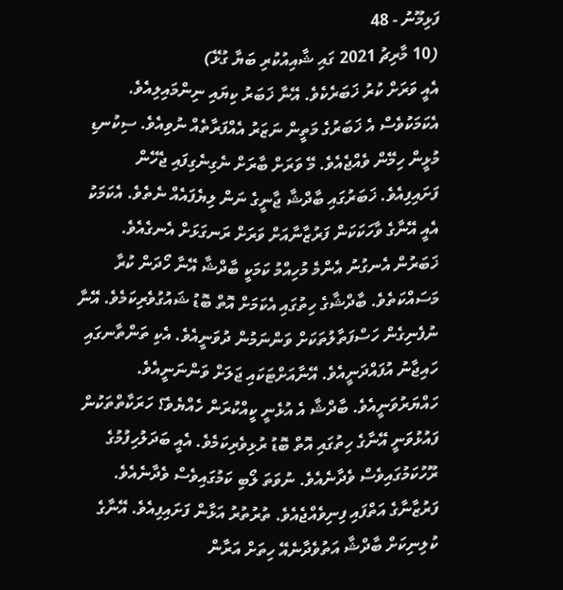ފަޅިމޫނު - 48
(10 މާރިޗު 2021 ގައި ޝާއިއުކުރި ބަޔާ ގުޅޭ)
އެއީ ވަރަށް ކުރު ޚަބަރެކެވެ. އޭނާ ޚަބަރު ކިޔައި ނިންމައިލިއެވެ. އެކަމަކުވެސް އެ ޚަބަރުގެ މަތީން ނަޒަރު އެއްފަރާތެއް ނުވިއެވެ. ސިކުނޑި މުޅީން ހިމޭން ވެއްޖެއެވެ. މޭ ވަރަށް ބާރަށް ނެގިނެގިފައި ޖެހޭން ފަށައިފިއެވެ. ޚަބަރުގައި ބާދްޝާ ޖާނީގެ ނަން ލިޔެފައެއް ނެތެވެ. އެކަމަކު އެއީ އޭނާގެ ވާހަކަކަން ފަރުޒާނާއަށް ވަރަށް ރަނގަޅަށް އެނގެއެވެ. ޚަބަރުން އެނގުނު އެންމެ މުހިއްމު ކަމަކީ ބާދްޝާ އޭނާ ހޯދަން ކުރާ މަސައްކަތެވެ. ބާދްޝާގެ ހިތުގައި އެކަމަށް އޮތް ބޮޑު ޝައުގުވެރިކަމެވެ. އޭނާ ނުފެނިގެން ހަސްފަތާލުތަކަށް ވަންނަމުން ދުވަނީއެވެ. އެކި ތަންތާނގައި ހައިޖާނު އުފައްދަނީއެވެ. އޭނާއަށްޓަކައި ޖަލަށް ވަންނަނީއެވެ. ހައްޔަރުވަނީއެވެ. ބާދްޝާ އެ އުޅެނީ ކީއްކުރަން ހެއްޔެވެ؟ ހަރަކާތްތަކުން ފައުޅުވަނީ އޭނާގެ ހިތުގައި އޮތް ބޮޑު ރުޅިވެރިކަމެވެ. އެއީ ބަދަލުހިފުމުގެ ރޫހުކަމުގައިވެސް ވެދާނެއެވެ. ނުވަތަ ލޯބި ކަމުގައިވެސް ވެދާނެއެވެ.
ފަރުޒާނާގެ އަތްފައި ފިނިވެއްޖެއެވެ. ތުރުތުރު އަޅާން ފަށައިފިއެވެ. އޭނާގެ ކުލިނިކަށް ބާދްޝާ އަތުވެދާނެއޭ ހިތަށް އަރާން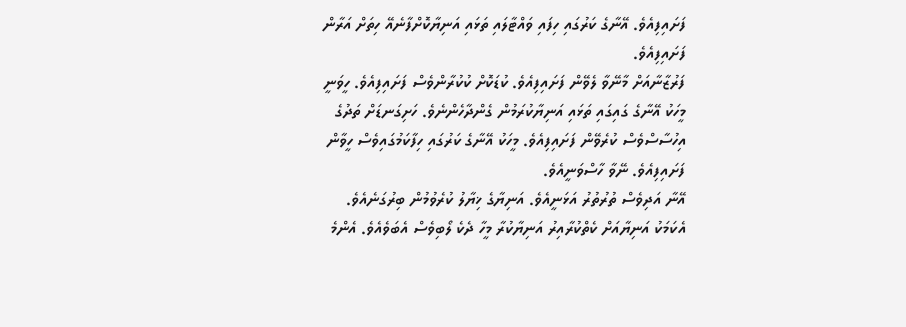ފަށައިފިއެވެ. އޭނާގެ ކަރުގައި ހިފައި ވައްޓާލައި ތަޅައި އަނިޔާކޮށްފާނެއޭ ހިތަށް އަރާން ފަށައިފިއެވެ.
ފަރުޒާނާއަށް މާނޭވާ ލެވޭން ފަށައިފިއެވެ. ކުޑަކޮށް ކުކުރާންވެސް ފަށައިފިއެވެ. ހީވަނީ މީހަކު އޭނާގެ ގައިގައި ތަޅައި އަނިޔާކުރަމުން ގެންދާހެންނެވެ. ހަށިގަނޑަށް ތަދުގެ އިހުސާސްވެސް ކުރެވޭން ފަށައިފިއެވެ. މީހަކު އޭނާގެ ކަރުގައި ހިފާކަމުގައިވެސް ހީވާން ފަށައިފިއެވެ. ނޭވާ ހާސްވަނީއެވެ.
އޭނާ އަދިވެސް ތުރުތުރު އަޅަނީއެވެ. އަނިޔާގެ ޚިޔާލު ކުރެވުމުން ބިރުގަނެއެވެ. އެކަމަކު އަނިޔާއަށް ކެތްކުރާއިރު އަނިޔާކުރާ މީހާ ދެކެ ލޯބިވެސް އެބަވެއެވެ. އެންމެ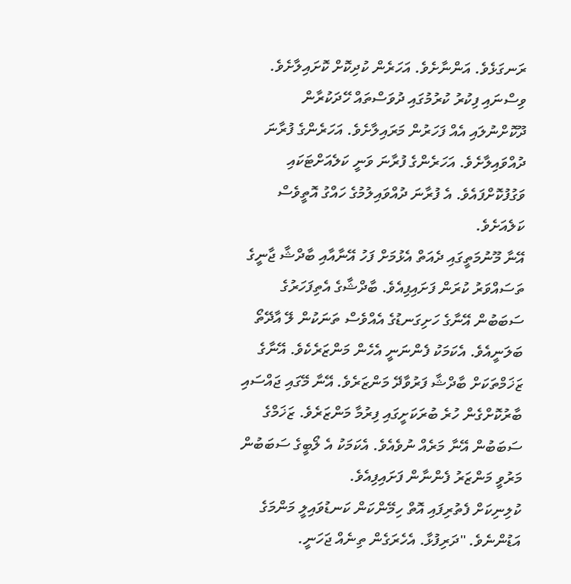ރަނގަޅެވެ. އަންނާށެވެ. އަހަރެން ކުދިކޮށް ކޮށައިލާށެވެ. ވިސްނައި ފިކުރު ކުރުމުގައި ދުވަސްތައް ހޭދަކުރާން ދޫކޮށްނުލައި އެއް ފަހަރުން މަރައިލާށެވެ. އަހަރެންގެ ފުރާނަ ދުއްވައިލާށެވެ. އަހަރެންގެ ފުރާނަ ވަނީ ކަލެއަށްޓަކައި ވަގުފުކޮށްފައެވެ. އެ ފުރާނަ ދުއްވައިލުމުގެ ހައްގު އޮތީވެސް ކަލެއަށެވެ.
އޭނާ މޫނުމަތީގައި ދެއަތް އެޅުމަށް ފަހު އޭނާއާއި ބާދްޝާ ޖާނީގެ ތަސައްވަރު ކުރަން ފަށައިފިއެވެ. ބާދްޝާގެ އެތިފަހަރުގެ ސަބަބުން އޭނާގެ ހަށިގަނޑުގެ އެއްވެސް ތަނަކުން ލޭ އާދޭތޯ ބަލަނީއެވެ. އެކަމަކު ފެންނަނީ އެހެން މަންޒަރެކެވެ. އޭނާގެ ޒަޚަމްތަކަށް ބާދްޝާ ފަރުވާދޭ މަންޒަރެވެ. އޭނާ މޭގައި ޖައްސައި ބާރުކޮށްގެން ހުރެ ބުރަކަށީގައި ފިރުމާ މަންޒަރެވެ. ޒަޚަމްގެ ސަބަބުން އޭނާ މަރެއް ނުވެއެވެ. އެކަމަކު އެ ލޯބީގެ ސަބަބުން މަރުވީ މަންޒަރު ފެންނާން ފަށައިފިއެވެ.
ކުލިނިކަށް ފެތުރިފައި އޮތް ހިމޭންކަން ކަނޑުވައިލީ މަންމަގެ އަޑުންނެވެ. "ދަރިފުޅާ. އެހެރަގެން ތިނެއް ޖަހަނީ.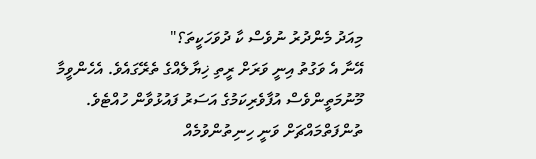މިއަދު މެންދުރު ނުވެސް ކާ ދުވަހަކީތަ؟"
އޭނާ އެ ވަގުތު އިނީ ވަރަށް ރީތި ޚިޔާލެއްގެ ތެރޭގައެވެ. އެހެންވީމާ މޫނުމަތީންވެސް އުފާވެރިކަމުގެ އަސަރު ފައުޅުވާން ހުއްޓެވެ. ތުންފަތްމައްޗަށް ވަނީ ހިނިތުންވުމެއް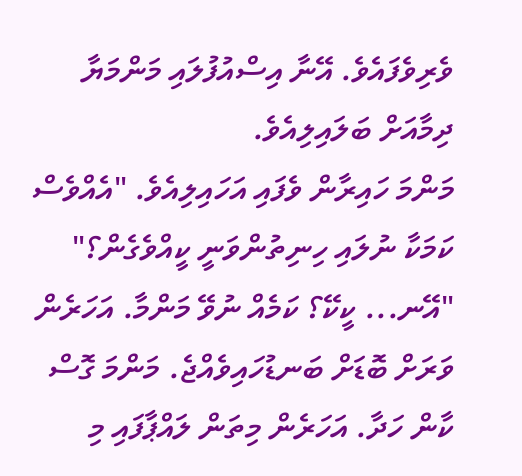ވެރިވެފައެވެ. އޭނާ އިސްއުފުލައި މަންމަޔާ ދިމާއަށް ބަލައިލިއެވެ.
މަންމަ ހައިރާން ވެފައި އަހައިލިއެވެ. "އެއްވެސް ކަމަކާ ނުލައި ހިނިތުންވަނީ ކީއްވެގެން؟"
"އޭނ... ކީކޭ؟ ކަމެއް ނުވޭ މަންމާ. އަހަރެން ވަރަށް ބޮޑަށް ބަނޑުހައިވެއްޖެ. މަންމަ ގޮސް ކާން ހަދާ. އަހަރެން މިތަން ލައްޕާފައި މި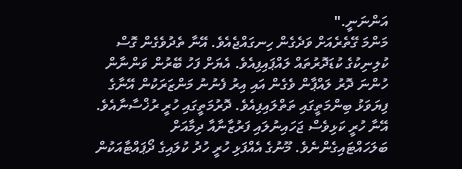އަންނަނީ."
މަންމަ ގޭތެރެއަށް ވަދެގެން ހިނގައްޖެއެވެ. އޭނާ ތެދުވެގެން ގޮސް ކުލިނިކުގެ ކުޑަދޮރުތައް ލައްޕައިފިއެވެ. އެޔަށް ފަހު ބޭރުން ވަންނާން ހުންނަ ދޮރު ލައްޕާން ވެގެން އައި އިރު ފެނުނު މަންޒަރަކުން އޭނާގެ ފިޔަވަޅު ބިންމަތީގައި ތަތްލައިފިއެވެ. ދޮރުމަތީގައި ހުރީ ރުޚްސާނާއެވެ. އޭނާ ހުރީ ކަޅިވެސް ޖަހައިނުލައި ފަރުޒާނާއާ ދިމާއަށް ބަލަހައްޓައިގެންނެވެ. މޫނުގެ އެއްފަޅި ހުރީ ހުދު ކުލައިގެ ދޯޕައްޓާއަކުން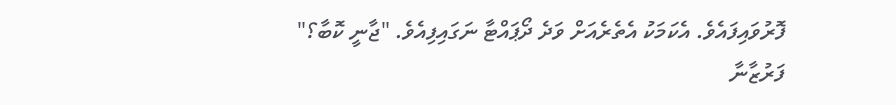ފޮރުވައިފައެވެ. އެކަމަކު އެތެރެއަށް ވަދެ ދޯޕައްޓާ ނަގައިފިއެވެ. "ޖާނީ ކޮބާ؟"
ފަރުޒާނާ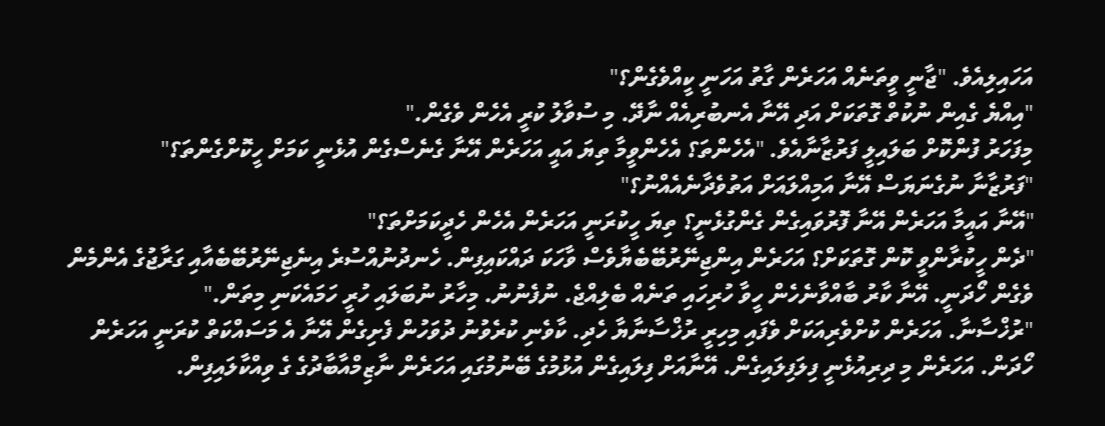އަހައިލިއެވެ. "ޖާނީ ވީތަނެއް އަހަރެން ގާތު އަހަނީ ކީއްވެގެން؟"
"އިއްޔެ ގެއިން ނުކުތް ގޮތަކަށް އަދި އޭނާ އެނބުރިއެއް ނާދޭ. މި ސުވާލު ކުރީ އެހެން ވެގެން."
މިފަހަރު ފުންކޮށް ބަލައިލީ ފަރުޒާނާއެވެ. "އެހެންތަ؟ އެހެންވީމާ ތިޔަ އައީ އަހަރެން އޭނާ ގެނެސްގެން އުޅެނީ ކަމަށް ހީކޮށްގެންތަ؟"
"ފަރުޒާނާ ނުގެނަޔަސް އޭނާ އަމިއްލައަށް އަތުވެދާނެއެއްނު؟"
"އޭނާ އައީމާ އަހަރެން އޭނާ ފޮރުވައިގެން ގެންގުޅެނީ؟ ތިޔަ ހީކުރަނީ އަހަރެން އެހެން ހެދީކަމަށްތަ؟"
"ދެން ހީކުރާންވީ ކޮން ގޮތަކަށް؟ އަހަރެން އިންޖިނޭރުބޭބެޔާވެސް ވާހަކަ ދައްކައިފިން. ހެނދުނުއްސުރެ އިނެޖިނޭރުބޭބެއާއި ގަރާޖުގެ އެންމެން ވެގެން ހޯދަނީ. އޭނާ ކާރު ބާއްވާނެހެން ހީވާ ހުރިހައި ތަނެއް ބެލިއްޖެ. ނުފެނުނު. މިހާރު ނުބަލައި ހުރީ ހަމައެކަނި މިތަން."
"ރުޚްސާނާ. އަހަރެން ކުށްވެރިއަކަށް ވެފައި މިހިރީ ރުޚްސާނާޔާ ހެދި. ކާވެނި ކުރެވުނު ދުވަހުން ފެށިގެން އޭނާ އެ މަސައްކަތް ކުރަނީ އަހަރެން ހޯދަން. އަހަރެން މި ދިރިއުޅެނީ ފިލަފިލައިގެން. އޭނާއަށް ފިލައިގެން އުޅުމުގެ ބޭނުމުގައި އަހަރެން ނާޒިމްއާބާދުގެ ގެ ވިއްކާލައިފިން.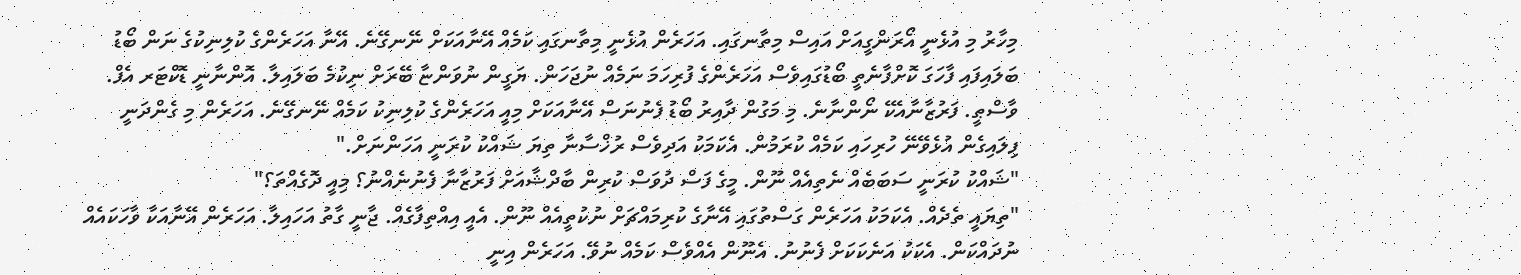މިހާރު މި އުޅެނީ އޯރަންގީއަށް އައިސް މިތާނގައި. އަހަރެން އުޅެނީ މިތާނގައި ކަމެއް އޭނާއަކަށް ނޭނގޭނެ. އޭނާ އަހަރެންގެ ކުލިނިކުގެ ނަން ބޯޑު ބަލައިފައި ފާހަގަ ކޮށްފާނެތީ ބޯޑުގައިވެސް އަހަރެންގެ ފުރިހަމަ ނަމެއް ނުޖަހަން. ޔަގީން ނުވަންޏާ ބޭރަށް ނިކުމެ ބަލައިލާ. އޮންނާނީ ޑޮކްޓަރ އެފް. ވާސްޠީ. ފަރުޒާނާއެކޭ ނޯންނާނެ. މި މަގުން ދާއިރު ބޯޑު ފެނުނަސް އޭނާއަކަށް މިއީ އަހަރެންގެ ކުލިނިކު ކަމެއް ނޭނގޭނެ. އަހަރެން މި ގެންދަނީ ފިލައިގެން އުޅެވޭނޭ ހުރިހައި ކަމެއް ކުރަމުން. އެކަމަކު އަދިވެސް ރުޚްސާނާ ތިޔަ ޝައްކު ކުރަނީ އަހަންނަށް."
"ޝައްކު ކުރަނީ ސަބަބެއް ނެތިއެއް ނޫން. މީގެ ފަސް ދުވަސް ކުރިން ބާދްޝާއަށް ފަރުޒާނާ ފެނުނެއްނު؟ މިއީ ދޮގެއްތަ؟"
"ތިޔައީ ތެދެއް. އެކަމަކު އަހަރެން ގަސްތުގައި އޭނާގެ ކުރިމައްޗަށް ނުކުތީއެއް ނޫން. އެއީ އިއްތިފާގެއް. ޖާނީ ގާތު އަހައިލާ. އަހަރެން އޭނާއަކާ ވާހަކައެއް ނުދައްކަން. އެކަކު އަނެކަކަށް ފެނުނު. އެނޫން އެއްވެސް ކަމެއް ނުވޭ. އަހަރެން އިނީ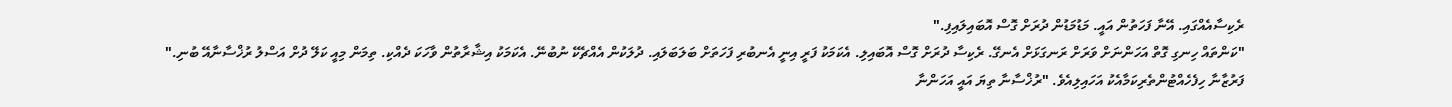ރެކިސާއެއްގައި. އޭނާ ފަހަތުން އައީ. މަޑުމަޑުން ދުރަށް ގޮސް އޮބައިލައިފި."
"ކަންތައް ހިނގި ގޮތް އަހަންނަށް ވަރަށް ރަނގަޅަށް އެނގޭ. ރެކިސާ ދުރަށް ގޮސް އޮބައިލި. އެކަމަކު ފަރީ އިނީ އެނބުރި ފަހަތަށް ބަލަބަލައި. ދުލަކުން އެއްޗެކޭ ނުބުނޭ. އެކަމަކު އިޝާރާތުން ވާހަކަ ދެއްކި. ތިމަން މިއީ ކަލޭ ދުށް އަސްލު ރުޚްސާނާއޭ ބުނި."
ފަރުޒާނާ ހިފެހެއްޓުންތެރިކަމާއެކު އަހައިލިއެވެ. "ރުޚްސާނާ ތިޔަ އައީ އަހަންނާ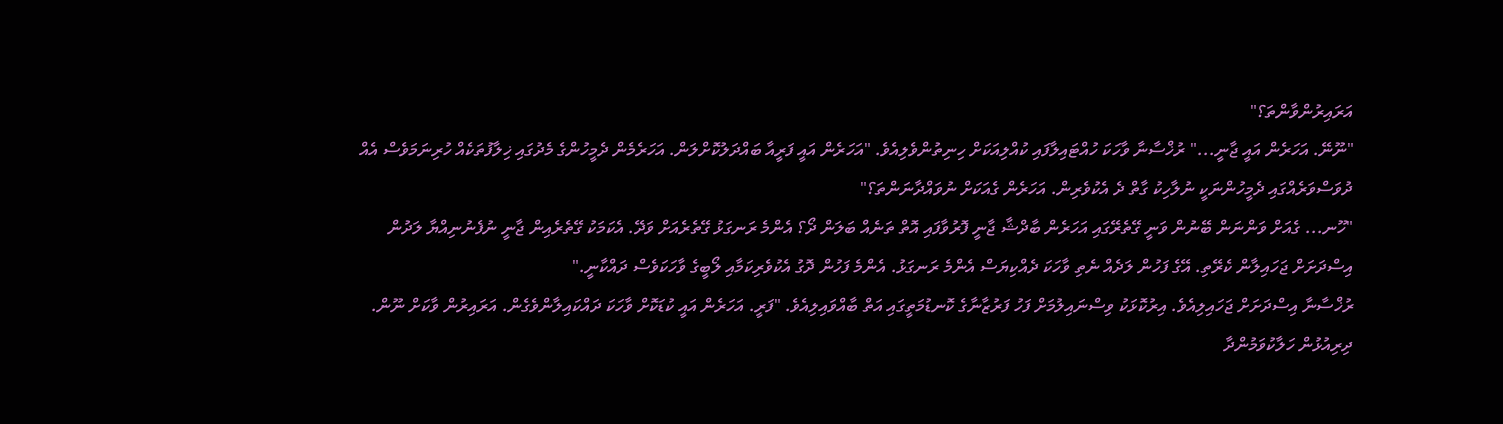އަރައިރުންވާންތަ؟"
"ނޫނޭ. އަހަރެން އައީ ޖާނީ..." ރުޚްސާނާ ވާހަކަ ހުއްޓައިލާފައި ކުއްލިއަކަށް ހިނިތުންވެލިއެވެ. "އަހަރެން އައީ ފަރީއާ ބައްދަލުކޮށްލަން. އަހަރެމެން ދެމީހުންގެ މެދުގައި ޚިލާފުތަކެއް ހުރިނަމަވެސް އެއް ދުވަސްވަރެއްގައި ދެމީހުންނަކީ ނުލާހިކު ގާތް ދެ އެކުވެރިން. އަހަރެން ގެއަކަށް ނުވައްދާނަންތަ؟"
"ހޫނ... ގެއަށް ވަންނަން ބޭނުން ވަނީ ގޭތެރޭގައި އަހަރެން ބާދްޝާ ޖާނީ ފޮރުވާފައި އޮތް ތަނެއް ބަލަން ދޯ؟ އެންމެ ރަނގަޅު ގޭތެރެއަށް ވަދޭ. އެކަމަކު ގޭތެރެއިން ޖާނީ ނުފެނުނިއްޔާ ލަދުން އިސްދަށަށް ޖަހައިލާން ކެރޭތި. އޭގެ ފަހުން ލަދެއް ނެތި ވާހަކަ ދެއްކިޔަސް އެންމެ ރަނގަޅު. އެންމެ ފަހުން ދޮގު އެކުވެރިކަމާއި ލޯބީގެ ވާހަކަވެސް ދައްކާނީ."
ރުޚްސާނާ އިސްދަށަށް ޖަހައިލިއެވެ. އިރުކޮޅަކު ވިސްނައިލުމަށް ފަހު ފަރުޒާނާގެ ކޮނޑުމަތީގައި އަތް ބާއްވައިލިއެވެ. "ފަރީ. އަހަރެން އައީ ކުޑަކޮށް ވާހަކަ ދައްކައިލާންވެގެން. އަރައިރުން ވާކަށް ނޫން. ދިރިއުޅުން ހަލާކުވަމުންދާ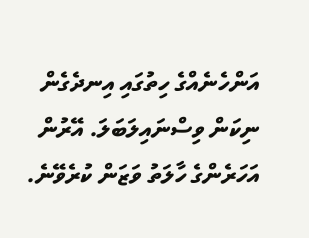އަންހެނެއްގެ ހިތުގައި އިނދެގެން ނިކަން ވިސްނައިލަބަލަ. އޭރުން އަހަރެންގެ ހާލަތު ވަޒަން ކުރެވޭނެ.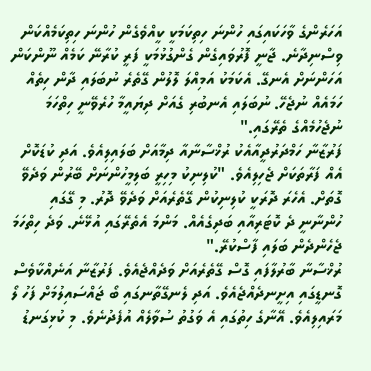އަހަރެންގެ ވާހަކައިގައި ހުންނަ ހިތިކަމަކީ ކީއްވެގެން ހުންނަ ހިތިކަމެއްކަން ވިސްނިދާނެ. ޖާނީ ފޮރުވައިގެން ގެންގުޅުމަކީ ފަރީ ކުރާނޭ ކަމެއް ނޫންކަން އަހަންނަށް އެނގޭ. އެކަމަކު އަމިއްލަ ލޮލުން ގޭތެރެ ނުބަލައި ދާން ހިތެއް ހަމައެއް ނުޖެހޭ. ނުބަލައި އެނބުރި ގެއަށް ދިޔައީމާ ހުރެވޭނީ ހިތްހަމަ ނުޖެހުމެއްގެ ތެރޭގައި."
ފަރުޒާނާ ހަމްދަރުދީއާއެކު ރުޚްސާނާއާ ދިމާއަށް ބަލައިލިއެވެ. އަދި ކުޑަކޮށް އެއް ފަރާތަކަށް ޖެހިލިއެވެ. "ކުލިނިކު މިހިރީ ބަލިމީހުންނަށް ބޭރުން ވަދެވޭ ގޮތަށް. އެހެރަ ދޮރަކީ ކުލިނިކުން ގޭތެރެއަށް ވަދެވޭ ދޮރު. މި ގޭގައި ހުންނާނީ ދެ ކޮޓަރިއާއި ބަދިގެއެއް. މަންމަ އެތެރޭގައި އުޅޭނެ. ވަދެ ހިތްހަމަ ޖެހެންދެން ބަލައި ފާސްކުރޭ."
ރުޚްސާނާ ބާރުލާފައި ގޮސް ގޭތެރެއަށް ވަދެއްޖެއެވެ. ފަރުޒާނާ އަނެއްކާވެސް ގޮނޑީގައި އިށީނދެއްޖެއެވެ. އަދި ލެނގޭތާނގައި ބޯ ޖައްސައިލުމަށް ފަހު ލޯ މަރައިލިއެވެ. އޭނާގެ ހިތުގައި އެ ވަގުތު ސުވާލެއް އުފެދުނެވެ. މި ކުޅިގަނޑު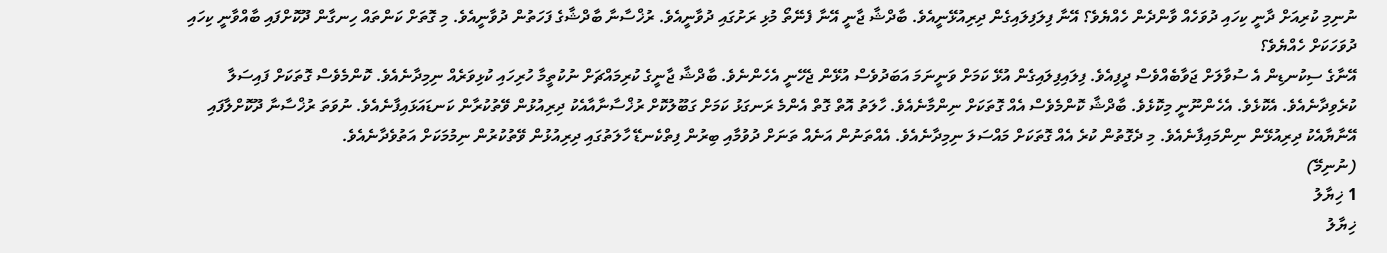ނުނިމި ކުރިއަށް ދާނީ ކިހައި ދުވަހެއް ވާންދެން ހެއްޔެވެ؟ އޭނާ ފިލަފިލައިގެން ދިރިއުޅޭނީއެވެ. ބާދްޝާ ޖާނީ އޭނާ ފެނޭތޯ މުޅި ރަށުގައި ދުވާނީއެވެ. ރުޚްސާނާ ބާދްޝާގެ ފަހަތުން ދުވާނީއެވެ. މި ގޮތަށް ކަންތައް ހިނގާން ދޫކޮށްފައި ބާއްވާނީ ކިހައި ދުވަހަކަށް ހެއްޔެވެ؟
އޭނާގެ ސިކުނޑިން އެ ސުވާލަށް ޖަވާބެއްވެސް ދީފިއެވެ. ފިލައިފިލައިގެން އުޅޭ ކަމަށް ވަނީނަމަ އަބަދުވެސް އުޅޭން ޖެހޭނީ އެހެންނެވެ. ބާދްޝާ ޖާނީގެ ކުރިމައްޗަށް ނުކުތީމާ ހުރިހައި ކުޅިވަރެއް ނިމިދާނެއެވެ. ކޮންމެވެސް ގޮތަކަށް ފައިސަލާ ކުރެވިދާނެއެވެ. އެކޮޅެވެ. އެހެންނޫނީ މިކޮޅެވެ. ބާދްޝާ ކޮންމެވެސް އެއް ގޮތަކަށް ނިންމާނެއެވެ. ހާލަތު އޮތް ގޮތް އެންމެ ރަނގަޅު ކަމަށް ގަބޫލުކޮށް ރުޚްސާނާއާއެކު ދިރިއުޅުން ވޭތުކުރާން ކަނޑައަޅައިފާނެއެވެ. ނުވަތަ ރުޚްސާނާ ދޫކޮށްލާފައި އޭނާޔާއެކު ދިރިއުޅޭން ނިންމައިފާނެއެވެ. މި ދެގޮތުން ކުރެ އެއް ގޮތަކަށް މައްސަލަ ނިމިދާނެއެވެ. އެއްތަނުން އަނެއް ތަނަށް ދުވުމާއި ބިރުން ފިތްކެނޑޭ ހާލަތުގައި ދިރިއުޅުން ވޭތުކުރުން ނިމުމަކަށް އަތުވެދާނެއެވެ.
(ނުނިމޭ)
1 ޚިޔާލު
ޚިޔާލު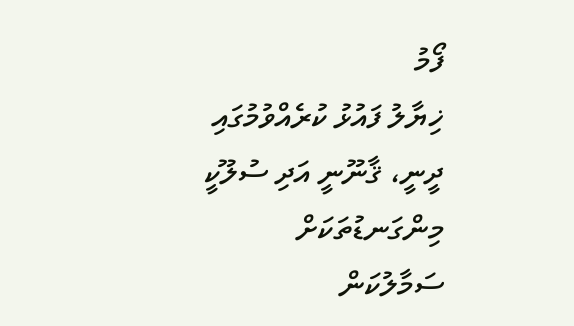ފޯމު
ޚިޔާލު ފައުޅު ކުރެއްވުމުގައި ދީނީ، ޤާނޫނީ އަދި ސުލޫކީ މިންގަނޑުތަކަށް ސަމާލުކަން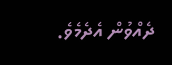ދެއްވުން އެދެމެވެ.